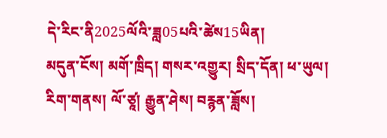དེ་རིང་ནི2025ལོའི་ཟླ05པའི་ཚེས15ཡིན།
མདུན་ངོས། མགོ་ཁྲིད། གསར་འགྱུར། སྲིད་དོན། ཕ་ཡུལ། རིག་གནས། ལོ་ཙཱ། རྒྱུན་ཤེས། བརྙན་ཟློས།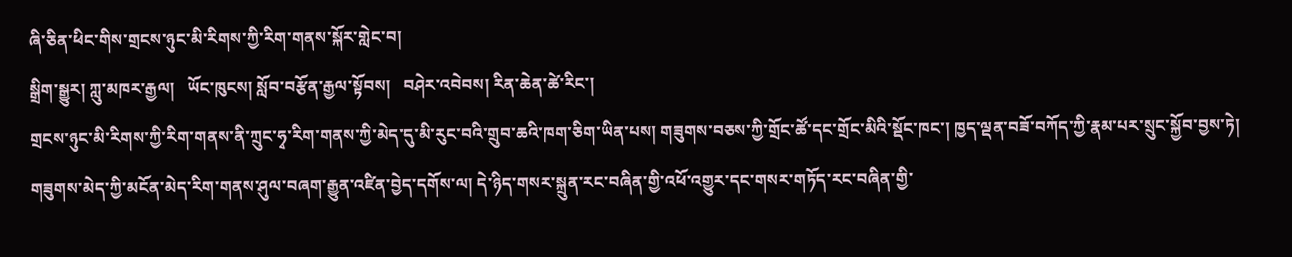ཞི་ཅིན་ཕིང་གིས་གྲངས་ཉུང་མི་རིགས་ཀྱི་རིག་གནས་སྐོར་གླེང་བ།
སྒྲིག་སྒྱུར། ཀླུ་མཁར་རྒྱལ།   ཡོང་ཁུངས། སློབ་བརྩོན་རྒྱལ་སྟོབས།   བཤེར་འབེབས། རིན་ཆེན་ཚེ་རིང་།
གྲངས་ཉུང་མི་རིགས་ཀྱི་རིག་གནས་ནི་ཀྲུང་ཧྭ་རིག་གནས་ཀྱི་མེད་དུ་མི་རུང་བའི་གྲུབ་ཆའི་ཁག་ཅིག་ཡིན་པས། གཟུགས་བཅས་ཀྱི་གྲོང་ཚོ་དང་གྲོང་མིའི་སྡོང་ཁང་། ཁྱད་ལྡན་བཟོ་བཀོད་ཀྱི་རྣམ་པར་སྲུང་སྐྱོབ་བྱས་ཏེ། གཟུགས་མེད་ཀྱི་མངོན་མེད་རིག་གནས་ཤུལ་བཞག་རྒྱུན་འཛིན་བྱེད་དགོས་ལ། དེ་ཉིད་གསར་སྐྲུན་རང་བཞིན་གྱི་འཕོ་འགྱུར་དང་གསར་གཏོད་རང་བཞིན་གྱི་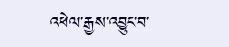འཕེལ་རྒྱས་འབྱུང་བ་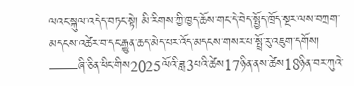ལའང་སྐུལ་འདེད་བཏང་སྟེ། མི་རིགས་ཀྱི་ཁྱད་ཆོས་གང་དེ་བེད་སྤྱོད་ཁྲོད་སྔར་ལས་བཀྲག་མདངས་འཚེར་བ་དང་རྒྱུན་ཆད་མེད་པར་འོད་མདངས་གསར་པ་སྤྲོ་རུ་འཇུག་དགོས།
——ཞི་ཅིན་ཕིང་གིས2025ལོའི་ཟླ3པའི་ཚེས17ཉིན་ནས་ཚེས18ཉིན་བར་ཀུའེ་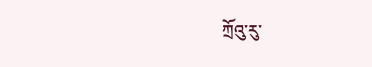ཀྲོའུ་རུ་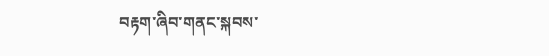བརྟག་ཞིབ་གནང་སྐབས་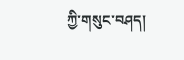ཀྱི་གསུང་བཤད།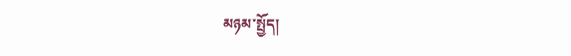མཉམ་སྤྱོད།